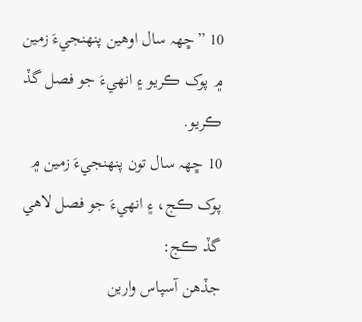10 ”ڇهہ سال اوهين پنهنجيءَ زمين ۾ پوک ڪريو ۽ انهيءَ جو فصل گڏ ڪريو.
10 ڇهہ سال تون پنهنجيءَ زمين ۾ پوک ڪج، ۽ انهيءَ جو فصل لاهي گڏ ڪج:
جڏهن آسپاس وارين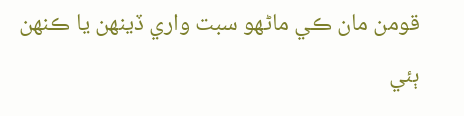قومن مان ڪي ماڻهو سبت واري ڏينهن يا ڪنهن ٻئي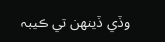وڏي ڏينهن تي ڪيبہ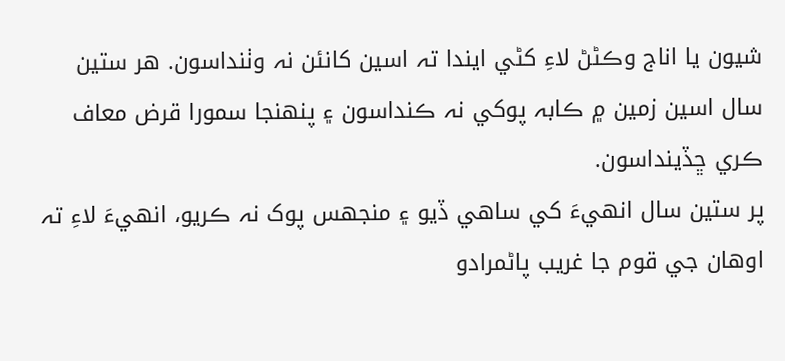شيون يا اناج وڪڻڻ لاءِ کڻي ايندا تہ اسين کانئن نہ وٺنداسون. هر ستين سال اسين زمين ۾ ڪابہ پوکي نہ ڪنداسون ۽ پنهنجا سمورا قرض معاف ڪري ڇڏينداسون.
پر ستين سال انهيءَ کي ساهي ڏيو ۽ منجھس پوک نہ ڪريو، انهيءَ لاءِ تہ اوهان جي قوم جا غريب پاڻمرادو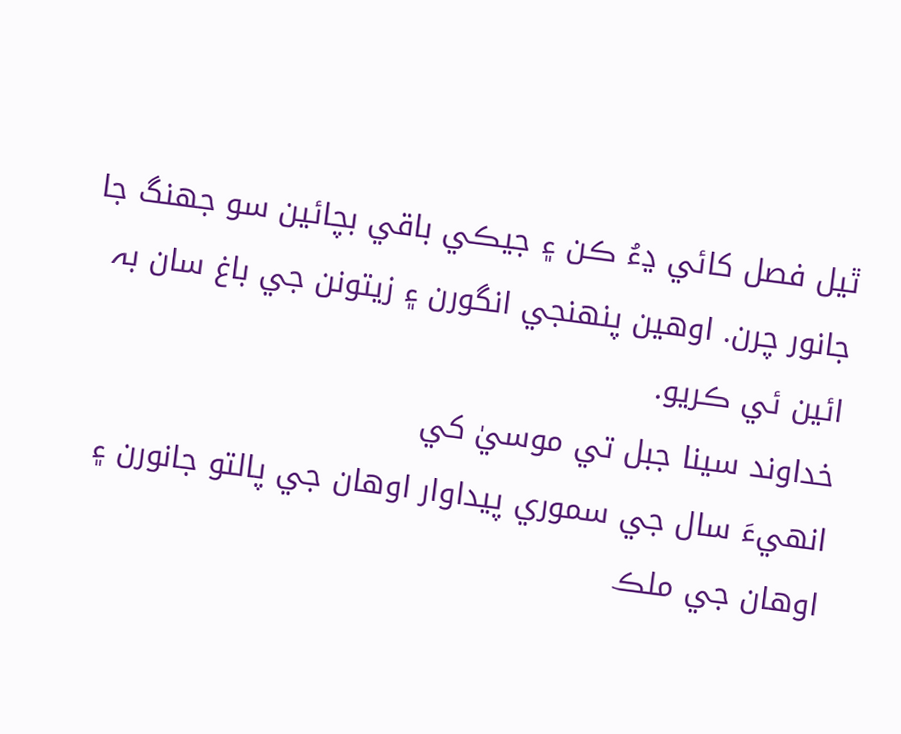ٿيل فصل کائي ڍءُ ڪن ۽ جيڪي باقي بچائين سو جھنگ جا جانور چرن. اوهين پنهنجي انگورن ۽ زيتونن جي باغ سان بہ ائين ئي ڪريو.
خداوند سينا جبل تي موسيٰ کي
انهيءَ سال جي سموري پيداوار اوهان جي پالتو جانورن ۽ اوهان جي ملڪ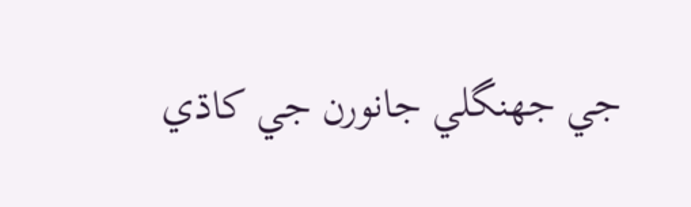جي جھنگلي جانورن جي کاڌي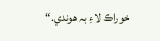خوراڪ لاءِ بہ هوندي.“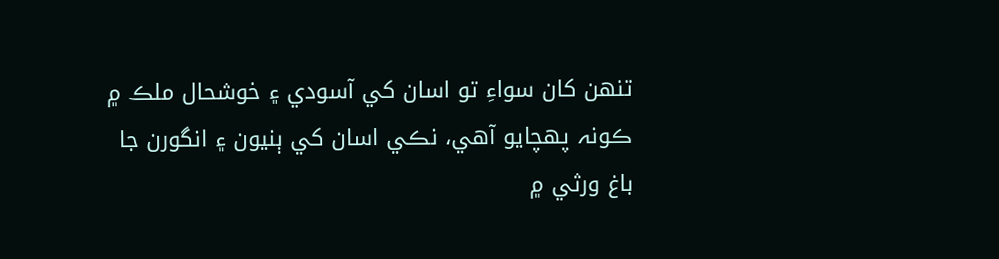تنهن کان سواءِ تو اسان کي آسودي ۽ خوشحال ملڪ ۾ ڪونہ پهچايو آهي، نڪي اسان کي ٻنيون ۽ انگورن جا باغ ورثي ۾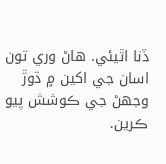ڏنا اٿيئي. هاڻ وري تون اسان جي اکين ۾ ڌوڙ وجھڻ جي ڪوشش پيو ڪرين.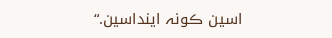اسين ڪونہ اينداسين.“